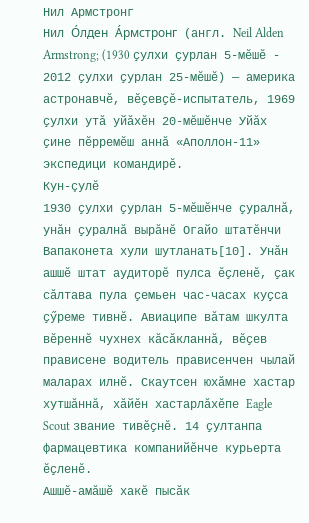Нил Армстронг
Нил О́лден А́рмстронг (англ. Neil Alden Armstrong; (1930 ҫулхи ҫурлан 5-мӗшӗ - 2012 ҫулхи ҫурлан 25-мӗшӗ) — америка астронавчӗ, вӗҫевҫӗ-испытатель, 1969 ҫулхи утӑ уйăхĕн 20-мӗшӗнче Уйӑх ҫине пӗрремӗш аннӑ «Аполлон-11» экспедици командирӗ.
Кун-çулĕ
1930 ҫулхи ҫурлан 5-мӗшӗнче ҫуралнӑ, унӑн ҫуралнӑ вырӑнӗ Огайо штатӗнчи Вапаконета хули шутланать[10]. Унӑн ашшӗ штат аудиторӗ пулса ӗҫленӗ, ҫак сӑлтава пула ҫемьен час-часах куҫса ҫӳреме тивнӗ. Авиаципе вӑтам шкулта вӗреннӗ чухнех кӑсӑкланнӑ, вӗҫев прависене водитель прависенчен чылай маларах илнӗ. Скаутсен юхӑмне хастар хутшӑннӑ, хӑйӗн хастарлӑхӗпе Eagle Scout звание тивӗҫнӗ. 14 ҫултанпа фармацевтика компанийӗнче курьерта ӗҫленӗ.
Ашшӗ-амӑшӗ хакӗ пысӑк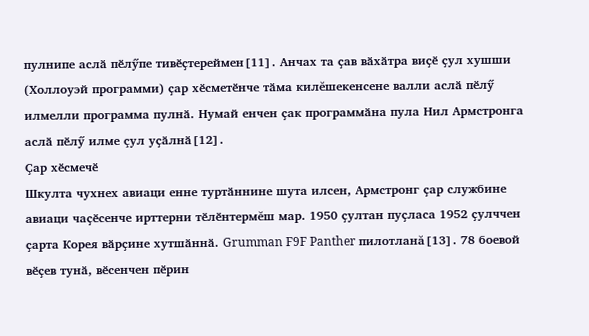пулнипе аслӑ пӗлӳпе тивӗҫтереймен[11]. Анчах та ҫав вӑхӑтра виҫӗ ҫул хушши (Холлоуэй программи) ҫар хӗсметӗнче тӑма килĕшекенсене валли аслӑ пӗлӳ илмелли программа пулнӑ. Нумай енчен ҫак программӑна пула Нил Армстронга аслӑ пӗлӳ илме çул уҫӑлнӑ[12].
Ҫар хӗсмечӗ
Шкулта чухнех авиаци енне туртӑннине шута илсен, Армстронг ҫар службине авиаци чаҫӗсенче ирттерни тӗлӗнтермĕш мар. 1950 ҫултан пуҫласа 1952 ҫулччен ҫарта Корея вӑрҫине хутшӑннӑ. Grumman F9F Panther пилотланă[13]. 78 боевой вӗҫев тунӑ, вӗсенчен пӗрин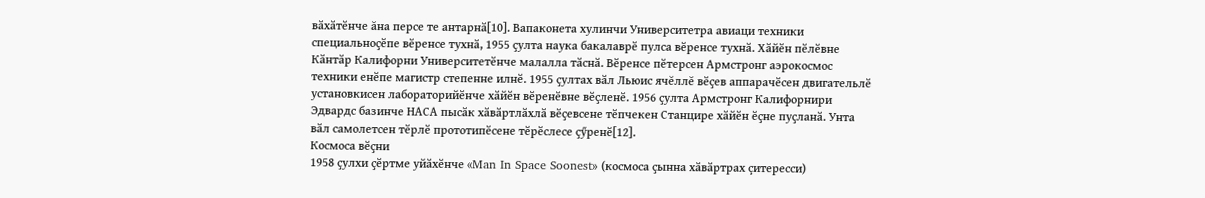вӑхӑтӗнче ăна персе те антарнӑ[10]. Вапаконета хулинчи Университетра авиаци техники специальноҫӗпе вӗренсе тухнӑ, 1955 ҫулта наука бакалаврӗ пулса вӗренсе тухнӑ. Хӑйӗн пӗлӗвне Кӑнтӑр Калифорни Университетӗнче малалла тӑснӑ. Вӗренсе пӗтерсен Армстронг аэрокосмос техники енӗпе магистр степенне илнӗ. 1955 ҫултах вӑл Льюис ячĕллĕ вӗҫев аппарачӗсен двигательлӗ установкисен лабораторийӗнче хӑйӗн вӗренӗвне вӗҫленӗ. 1956 ҫулта Армстронг Калифорнири Эдвардс базинче НАСА пысӑк хӑвӑртлӑхлӑ вӗҫевсене тӗпчекен Станцире хӑйӗн ӗҫне пуҫланӑ. Унта вӑл самолетсен тӗрлӗ прототипӗсене тӗрӗслесе ҫӳренӗ[12].
Космоса вӗҫни
1958 ҫулхи ҫӗртме уйӑхӗнче «Man In Space Soonest» (космоса ҫынна хӑвӑртрах çитересси)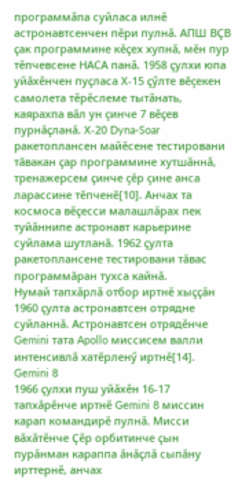программӑпа суйласа илнӗ астронавтсенчен пӗри пулнӑ. АПШ ВҪВ ҫак программине кӗҫех хупнӑ, мӗн пур тĕпчевсене НАСА панӑ. 1958 ҫулхи юпа уйӑхӗнчен пуҫласа Х-15 ҫӳлте вĕçекен самолета тӗрӗслеме тытӑнать, каярахпа вӑл ун çинче 7 вӗҫев пурнӑҫланӑ. Х-20 Dyna-Soar ракетоплансен майĕсене тестировани тăвакан ҫар программине хутшӑннӑ, тренажерсем ҫинче çĕр çине анса ларассине тĕпченĕ[10]. Анчах та космоса вӗҫесси малашлӑрах пек туйăннипе астронавт карьерине суйлама шутланă. 1962 ҫулта ракетоплансене тестировани тăвас программăран тухса кайнӑ.
Нумай тапхӑрлӑ отбор иртнӗ хыҫҫӑн 1960 ҫулта астронавтсен отрядне суйланнӑ. Астронавтсен отрядӗнче Gemini тата Apollo миссисем валли интенсивлӑ хатӗрленӳ иртнӗ[14].
Gemini 8
1966 ҫулхи пуш уйӑхӗн 16-17 тапхӑрӗнче иртнӗ Gemini 8 миссин карап командирӗ пулнӑ. Мисси вӑхӑтӗнче Ҫӗр орбитинче ҫын пурӑнман караппа ӑнӑҫлӑ сыпӑну ирттернӗ, анчах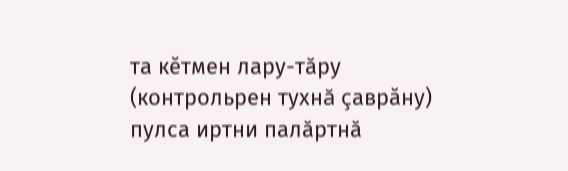та кĕтмен лару-тӑру (контрольрен тухнă çаврăну) пулса иртни палӑртнӑ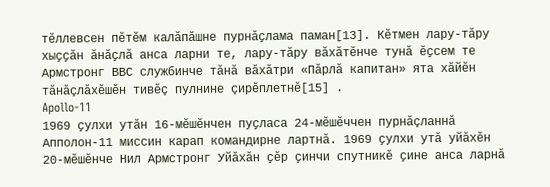тӗллевсен пӗтӗм калӑпӑшне пурнӑҫлама паман[13]. Кĕтмен лару-тӑру хыҫҫӑн ӑнӑҫлӑ анса ларни те, лару-тăру вӑхӑтĕнче тунӑ ӗҫсем те Армстронг ВВС службинче тăнă вăхăтри «Пӑрлӑ капитан» ята хăйĕн тăнăçлăхĕшĕн тивĕç пулнине çирĕплетнĕ[15] .
Apollo-11
1969 ҫулхи утӑн 16-мӗшӗнчен пуҫласа 24-мӗшӗччен пурнăçланнă Апполон-11 миссин карап командирне лартнӑ. 1969 ҫулхи утӑ уйăхĕн 20-мӗшӗнче Нил Армстронг Уйӑхӑн ҫӗр ҫинчи спутникӗ ҫине анса ларнă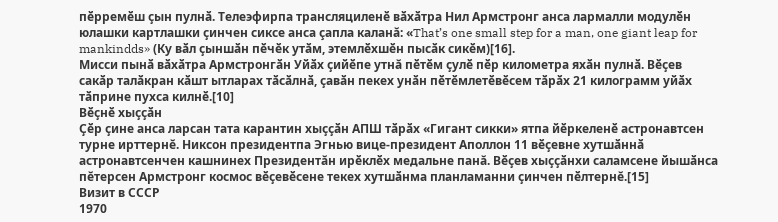пӗрремӗш ҫын пулнӑ. Телеэфирпа трансляциленӗ вӑхӑтра Нил Армстронг анса лармалли модулӗн юлашки картлашки ҫинчен сиксе анса çапла каланă: «That’s one small step for a man, one giant leap for mankindds» (Ку вӑл ҫыншӑн пӗчӗк утӑм, этемлӗхшӗн пысӑк сикӗм)[16].
Мисси пынӑ вӑхӑтра Армстронгӑн Уйӑх ҫийӗпе утнă пӗтӗм ҫулӗ пӗр километра яхӑн пулнӑ. Вӗҫев сакӑр талӑкран кӑшт ытларах тӑсӑлнӑ, ҫавӑн пекех унӑн пӗтӗмлетӗвӗсем тӑрӑх 21 килограмм уйӑх тӑприне пухса килнӗ.[10]
Вӗҫнӗ хыҫҫӑн
Ҫӗр ҫине анса ларсан тата карантин хыҫҫӑн АПШ тӑрӑх «Гигант сикки» ятпа йӗркеленӗ астронавтсен турне ирттернĕ. Никсон президентпа Эгнью вице-президент Аполлон 11 вӗҫевне хутшӑннӑ астронавтсенчен кашнинех Президентăн ирӗклӗх медальне панă. Вӗҫев хыҫҫӑнхи саламсене йышӑнса пĕтерсен Армстронг космос вӗҫевӗсене текех хутшӑнма планламанни ҫинчен пӗлтернĕ.[15]
Визит в СССР
1970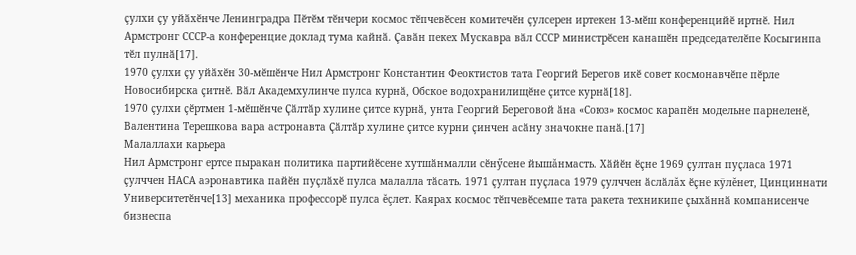ҫулхи ҫу уйӑхӗнче Ленинградра Пӗтӗм тӗнчери космос тӗпчевӗсен комитечӗн ҫулсерен иртекен 13-мӗш конференцийӗ иртнӗ. Нил Армстронг СССР-а конференцие доклад тума кайнӑ. Ҫавӑн пекех Мускавра вӑл СССР министрӗсен канашӗн председателӗпе Косыгинпа тӗл пулнӑ[17].
1970 ҫулхи ҫу уйӑхӗн 30-мӗшӗнче Нил Армстронг Константин Феоктистов тата Георгий Берегов икӗ совет космонавчӗпе пӗрле Новосибирска ҫитнӗ. Вӑл Академхулинче пулса курнӑ, Обское водохранилищӗне ҫитсе курнӑ[18].
1970 ҫулхи ҫӗртмен 1-мӗшӗнче Ҫӑлтӑр хулине ҫитсе курнӑ, унта Георгий Береговой ӑна «Союз» космос карапӗн модельне парнеленӗ, Валентина Терешкова вара астронавта Ҫӑлтӑр хулине ҫитсе курни ҫинчен асӑну значокне панӑ.[17]
Малаллахи карьера
Нил Армстронг ертсе пыракан политика партийӗсене хутшӑнмалли сӗнӳсене йышăнмасть. Хӑйӗн ӗҫне 1969 ҫултан пуҫласа 1971 ҫулччен НАСА аэронавтика пайӗн пуҫлӑхӗ пулса малалла тӑсать. 1971 ҫултан пуҫласа 1979 ҫулччен ӑслӑлăх ӗҫне кÿлĕнет, Цинциннати Университетӗнче[13] механика профессорӗ пулса ĕçлет. Каярах космос тӗпчевӗсемпе тата ракета техникипе ҫыхӑннӑ компанисенче бизнеспа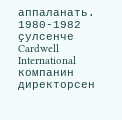аппаланать. 1980-1982 ҫулсенче Cardwell International компанин директорсен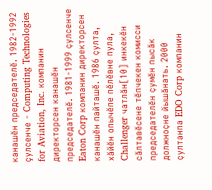канашӗн председателӗ. 1982-1992 çулсенче - Computing Technologies for Aviation, Inc. компанин директорсен канашӗн председателӗ. 1981-1999 ҫулсенче Eaton Corp компанин директорсен канашӗн пайташӗ. 1986 ҫулта, хăйĕн опычӗпе пӗлӗвне пула, Challenger чатлӑн[10] инкекӗн сӑлтавӗсене тӗпчекен комисси председателӗн ҫумӗн пысӑк должноҫне йышӑнать. 2000 ҫултанпа EDO Corp компанин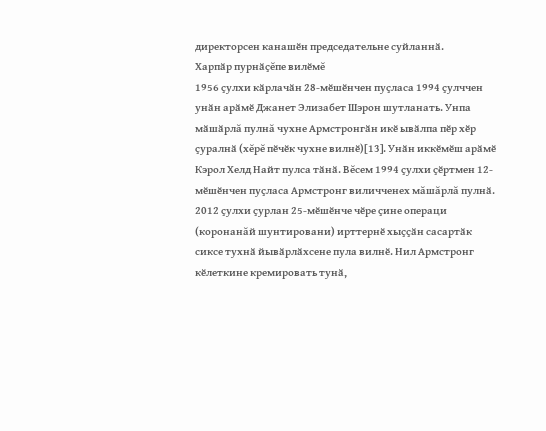директорсен канашӗн председательне суйланнӑ.
Харпӑр пурнӑҫĕпе вилӗмĕ
1956 ҫулхи кӑрлачӑн 28-мӗшӗнчен пуҫласа 1994 ҫулччен унӑн арӑмӗ Джанет Элизабет Шэрон шутланать. Унпа мӑшӑрлă пулнă чухне Армстронгӑн икӗ ывӑлпа пӗр хӗр ҫуралнӑ (хĕрĕ пӗчӗк чухне вилнӗ)[13]. Унӑн иккӗмӗш арӑмӗ Кэрол Хелд Найт пулса тӑнӑ. Вĕсем 1994 ҫулхи ҫӗртмен 12-мӗшӗнчен пуҫласа Армстронг виличченех мăшăрлă пулнӑ.
2012 ҫулхи ҫурлан 25-мӗшӗнче чӗре ҫине операци (коронанăй шунтировани) ирттернӗ хыҫҫӑн сасартӑк сиксе тухнӑ йывӑрлӑхсене пула вилнӗ. Нил Армстронг кӗлеткине кремировать тунӑ,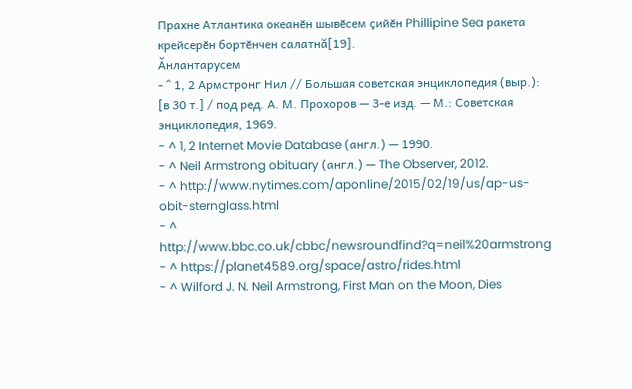Прахне Атлантика океанӗн шывӗсем ҫийӗн Phillipine Sea ракета крейсерӗн бортӗнчен салатнă[19].
Ăнлантарусем
- ^ 1, 2 Армстронг Нил // Большая советская энциклопедия (выр.): [в 30 т.] / под ред. А. М. Прохоров — 3-е изд. — М.: Советская энциклопедия, 1969.
- ^ 1, 2 Internet Movie Database (англ.) — 1990.
- ^ Neil Armstrong obituary (англ.) — The Observer, 2012.
- ^ http://www.nytimes.com/aponline/2015/02/19/us/ap-us-obit-sternglass.html
- ^ http://www.bbc.co.uk/cbbc/newsroundfind?q=neil%20armstrong
- ^ https://planet4589.org/space/astro/rides.html
- ^ Wilford J. N. Neil Armstrong, First Man on the Moon, Dies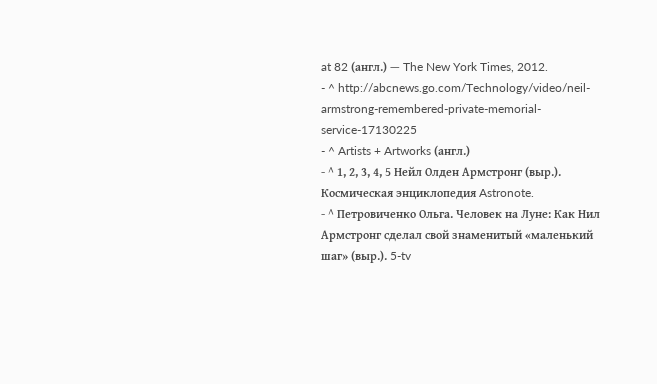at 82 (англ.) — The New York Times, 2012.
- ^ http://abcnews.go.com/Technology/video/neil-armstrong-remembered-private-memorial-service-17130225
- ^ Artists + Artworks (англ.)
- ^ 1, 2, 3, 4, 5 Нейл Олден Армстронг (выр.). Космическая энциклопедия Astronote.
- ^ Петровиченко Ольга. Человек на Луне: Как Нил Армстронг сделал свой знаменитый «маленький шаг» (выр.). 5-tv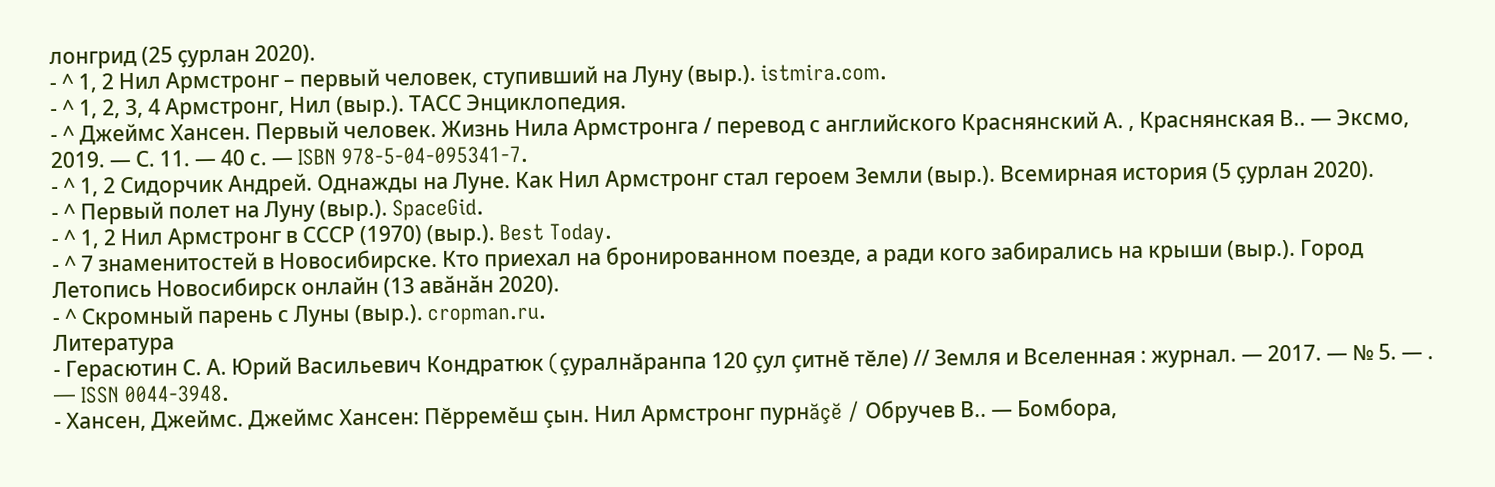лонгрид (25 ҫурлан 2020).
- ^ 1, 2 Нил Армстронг – первый человек, ступивший на Луну (выр.). istmira.com.
- ^ 1, 2, 3, 4 Армстронг, Нил (выр.). ТАСС Энциклопедия.
- ^ Джеймс Хансен. Первый человек. Жизнь Нила Армстронга / перевод с английского Краснянский А. , Краснянская В.. — Эксмо, 2019. — С. 11. — 40 с. — ISBN 978-5-04-095341-7.
- ^ 1, 2 Сидорчик Андрей. Однажды на Луне. Как Нил Армстронг стал героем Земли (выр.). Всемирная история (5 ҫурлан 2020).
- ^ Первый полет на Луну (выр.). SpaceGid.
- ^ 1, 2 Нил Армстронг в СССР (1970) (выр.). Best Today.
- ^ 7 знаменитостей в Новосибирске. Кто приехал на бронированном поезде, а ради кого забирались на крыши (выр.). Город Летопись Новосибирск онлайн (13 авӑнӑн 2020).
- ^ Скромный парень с Луны (выр.). cropman.ru.
Литература
- Герасютин С. А. Юрий Васильевич Кондратюк (çуралнăранпа 120 çул çитнĕ тĕле) // Земля и Вселенная : журнал. — 2017. — № 5. — . — ISSN 0044-3948.
- Хансен, Джеймс. Джеймс Хансен: Пĕрремĕш çын. Нил Армстронг пурнăçĕ / Обручев В.. — Бомбора,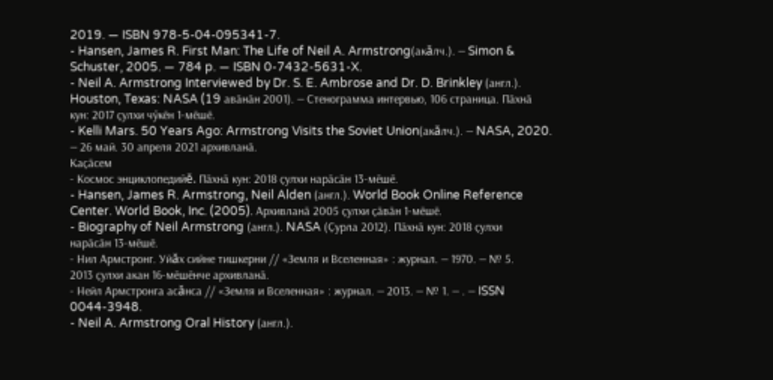2019. — ISBN 978-5-04-095341-7.
- Hansen, James R. First Man: The Life of Neil A. Armstrong(акăлч.). — Simon & Schuster, 2005. — 784 p. — ISBN 0-7432-5631-X.
- Neil A. Armstrong Interviewed by Dr. S. E. Ambrose and Dr. D. Brinkley (англ.). Houston, Texas: NASA (19 авӑнӑн 2001). — Стенограмма интервью, 106 страница. Пӑхнӑ кун: 2017 ҫулхи чӳкӗн 1-мӗшӗ.
- Kelli Mars. 50 Years Ago: Armstrong Visits the Soviet Union(акăлч.). — NASA, 2020. — 26 май. 30 апреля 2021 архивланӑ.
Каҫӑсем
- Космос энциклопедийĕ. Пӑхнӑ кун: 2018 ҫулхи нарӑсӑн 13-мӗшӗ.
- Hansen, James R. Armstrong, Neil Alden (англ.). World Book Online Reference Center. World Book, Inc. (2005). Архивланӑ 2005 ҫулхи ҫӑвӑн 1-мӗшӗ.
- Biography of Neil Armstrong (англ.). NASA (Ҫурла 2012). Пӑхнӑ кун: 2018 ҫулхи нарӑсӑн 13-мӗшӗ.
- Нил Армстронг. Уйăх сийне тишкерни // «Земля и Вселенная» : журнал. — 1970. — № 5. 2013 ҫулхи акан 16-мӗшӗнче архивланӑ.
- Нейл Армстронга асăнса // «Земля и Вселенная» : журнал. — 2013. — № 1. — . — ISSN 0044-3948.
- Neil A. Armstrong Oral History (англ.).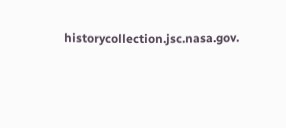historycollection.jsc.nasa.gov.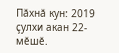Пӑхнӑ кун: 2019 ҫулхи акан 22-мӗшӗ.